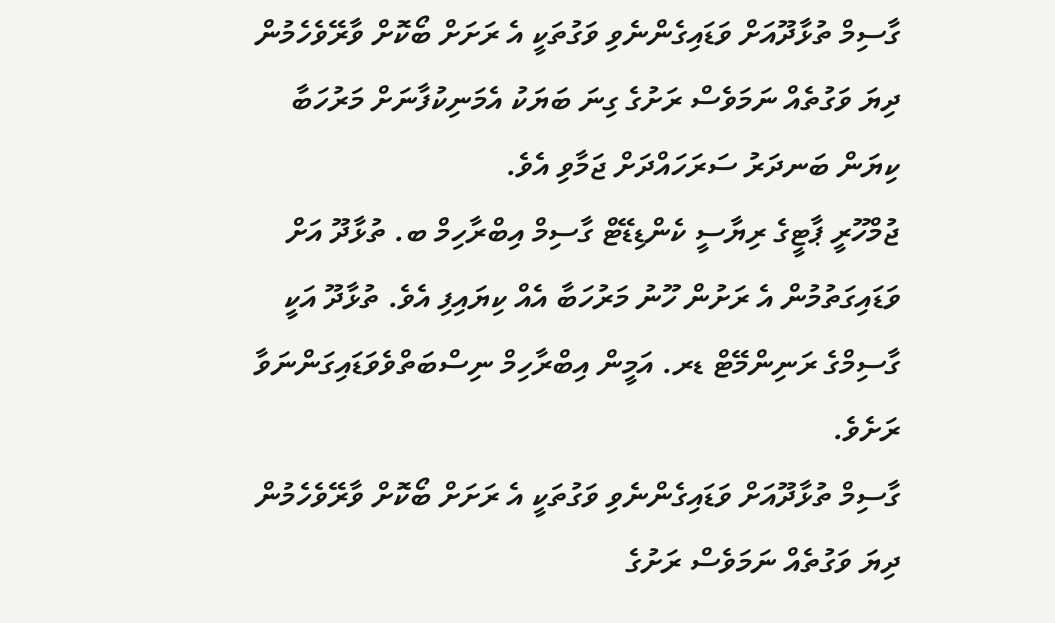ގާސިމް ތުޅާދޫއަށް ވަޑައިގެންނެވި ވަގުތަކީ އެ ރަށަށް ބޯކޮށް ވާރޭވެހެމުން ދިޔަ ވަގުތެއް ނަމަވެސް ރަށުގެ ގިނަ ބަޔަކު އެމަނިކުފާނަށް މަރުހަބާ ކިޔަން ބަނދަރު ސަރަހައްދަށް ޖަމާވި އެވެ.
ޖުމްހޫރީ ޕާޓީގެ ރިޔާސީ ކެންޑިޑޭޓް ގާސިމް އިބްރާހިމް ބ. ތުޅާދޫ އަށް ވަޑައިގަތުމުން އެ ރަށުން ހޫނު މަރުހަބާ އެއް ކިޔައިފި އެވެ. ތުޅާދޫ އަކީ ގާސިމްގެ ރަނިންމޭޓް ޑރ. އަމީން އިބްރާހިމް ނިސްބަތްވެވަޑައިގަންނަވާ ރަށެވެ.
ގާސިމް ތުޅާދޫއަށް ވަޑައިގެންނެވި ވަގުތަކީ އެ ރަށަށް ބޯކޮށް ވާރޭވެހެމުން ދިޔަ ވަގުތެއް ނަމަވެސް ރަށުގެ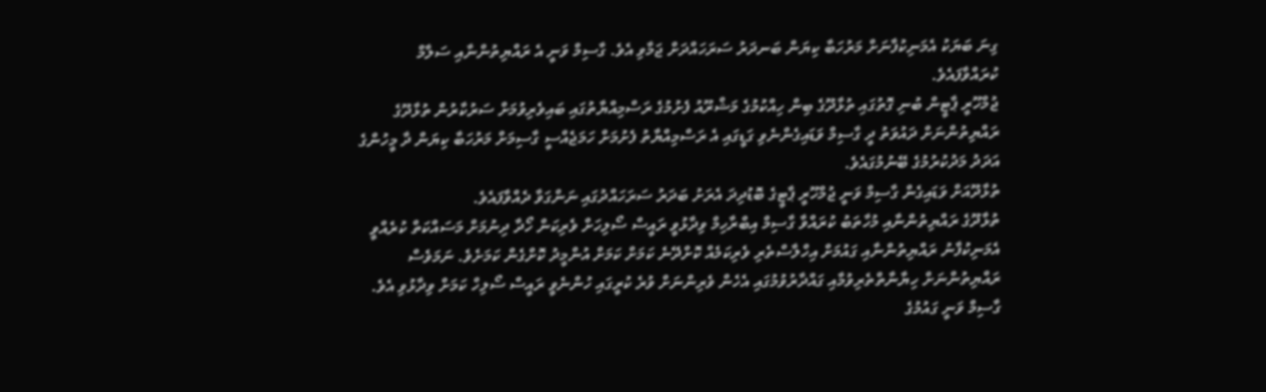ގިނަ ބަޔަކު އެމަނިކުފާނަށް މަރުހަބާ ކިޔަން ބަނދަރު ސަރަހައްދަށް ޖަމާވި އެވެ. ގާސިމް ވަނީ އެ ރައްޔިތުންނާއި ސަލާމް ކުރައްވާފައެވެ.
ޖުމްހޫރީ ޕާޓީން ބުނި ގޮތުގައި ތުޅާދޫގެ ބިން ހިއްކުމުގެ މަޝްރޫއު ފެށުމުގެ ރަސްމިއްޔާތުގައި ބައިވެރިވުމަށް ސަރުކާރުން ތުޅާދޫގެ ރައްޔިތުންނަށް ދައުވަތު ދީ ގާސިމް ވަޑައިގެންނެވި ގަޑީގައި އެ ރަސްމިއްޔާތު ފެށުމަށް ހަމަޖެއްސީ ގާސިމަށް މަރުހަބާ ކިޔަން ދާ މީހުންގެ އަދަދު މަދުކުރުމުގެ ބޭނުމުގައެވެ.
ތުޅާދޫއަށް ވަޑައިގެން ގާސިމް ވަނީ ޖުމްހޫރީ ޕާޓީގެ ބޮޑުދިދަ އެރަށު ބަދަރު ސަރަހައްދުގައި ނަންގަވާ ދެއްވާފައެވެ.
ތުޅާދޫގެ ރައްޔިތުންނާއި މުހާތަބު ކުރައްވާ ގާސިމް އިބްރާހިމް ވިދާޅުވީ ރައީސް ސޯލިހަށް ވެރިކަން ހޯދާ ދިނުމަށް މަސައްކަތް ކުރެއްވީ އެމަނިކުފާނު ރައްޔިތުންނާއި ގައުމަށް އިހްލާސްތެރި ވެރިކަމެއް ކޮށްދޭނެ ކަމަށް ކަމަށް އުންމީދު ކޮށްގެން ކަމަށެވެ. ނަމަވެސް ރައްޔިތުންނަށް ހިޔާނާތްތެރިވުމާއި ގައްދާރުވުމުގައި އެހެން ވެރިންނަށް ވުރެ ކުރީގައި ހުންނެވީ ރައީސް ސޯލިހް ކަމަށް ވިދާޅުވި އެވެ.
ގާސިމް ވަނީ ގައުމުގެ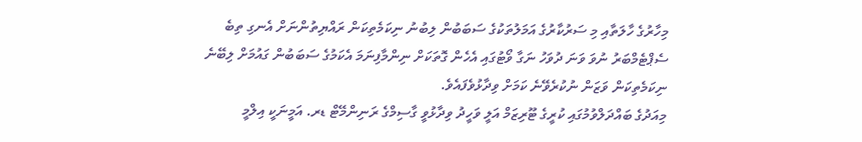މިހާރުގެ ހާލަތާއި މި ސަރުކާރުގެ އަމަލުތަކުގެ ސަބަބުން ލިބުނު ނިކަމެތިކަން ރައްޔިތުންނަށް އެނގި ތިބެ ސެޕްޓެމްބަރު ނުވަ ވަނަ ދުވަހު ނަގާ ވޯޓުގައި އެހެން ގޮތަކަށް ނިންމާފިނަމަ އެކަމުގެ ސަބަބުން ގައުމަށް ލިބޭނެ ނިކަމެތިކަން ވަޒަން ނުކުރެވޭނެ ކަމަށް ވިދާޅުވެފައެވެ.
މިއަދުގެ ބައްދަލްވުމުގައި ކުރީގެ ޓޫރިޒަމް އަލީ ވަހީދު ވިދާޅުވީ ގާސިމްގެ ރަނިންމޭޓް ޑރ. އަމީނަކީ އިލްމީ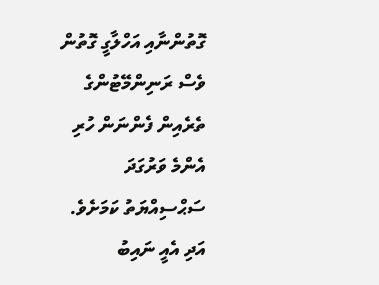ގޮތުންނާއި އަހްލާގީ ގޮތުން ވެސް ރަނިންމޭޓުންގެ ތެރެއިން ފެންނަން ހުރި އެންމެ ވަރުގަދަ ސަޙްސިއްޔަތު ކަމަށެވެ. އަދި އެއީ ނައިބު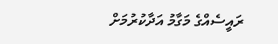ރައީސެއްގެ މަގާމު އަދާކުރުމަށް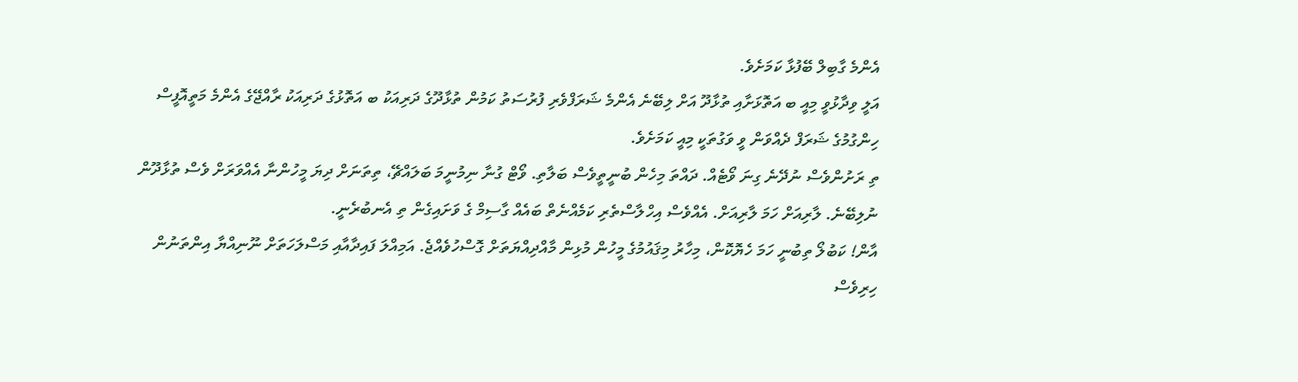އެންމެ ގާބިލް ބޭފުޅާ ކަމަށެވެ.
އަލީ ވިދާޅުވީ މިއީ ބ އަތޮޅަށާއި ތުޅާދޫ އަށް ލިބޭނެ އެންމެ ޝަރަފްވެރި ފުރުސަތު ކަމުން ތުޅާދޫގެ ދަރިއަކު ބ އަތޮޅުގެ ދަރިއަކު ރާއްޖޭގެ އެންމެ މަތީއޮފީސް ހިންގުމުގެ ޝަރަފް ދެއްވަން ވީ ވަގުތަކީ މިއީ ކަމަށެވެ.
ތި ރަށުންވެސް ނުދޭނެ ގިނަ ވޯޓެއް. ދައްތަ މިހެން ބުނީތީވެސް ބަލާތި. ވޯޓް ގުނާ ނިމުނީމަ ބަލައްޗޭ، ތިތަނަށް ދިޔަ މީހުންނާ އެއްވަރަށް ވެސް ތުޅާދޫން ނުލިބޭނެ. ލާރިއަށް ހަމަ ލާރިއަށް. އެއްވެސް އިހްލާސްތެރި ކަމެއްނެތް ބައެއް ގާސިމް ގެ ވަށައިގެން ތި އެނބުރެނީ.
އާން! ކަބުލޯ ތިބުނީ ހަމަ ހެޔޮކޮން، މިހާރު މިޤައުމުގެ މީހުން މުޅިން މާއްދިއްޔަތަށް ގޮސްހުވެއްޖެ. އަމިއްލަ ފައިދާއާއި މަސްލަހަތަށް ނޫނިއްޔާ އިންތަނުން ހިރިވެސް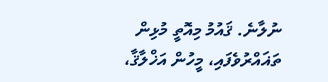ނުލާނެ. ޤައުމު މިއޮތީ މުޅިން ތަޣައްރުވެފައި، މީހުން އަޚްލާޤާ،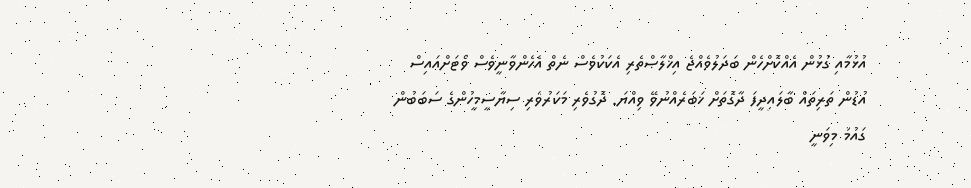އުޅުމާއި ގުޅުން އެއްކޮށްހެން ބަދަލުވެއްޖެ އިޚްލާޞްތެރި އެކަކުވެސް ނެތް އެހެންވާނީވެސް ވޯޓަށްއައިސް އުޑުން ތަރިތައް ބާލައިދީފަ ދާގޮތަށް ޚަބަރެއްނުވޭ ވިއްޔަ. ދޮގުވެރި މަކަރުވެރި ސިޔާސީމީހުންގެ ސަބަބުން ގައުމު މިވަނީ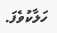ހަލާކުވެފަ.